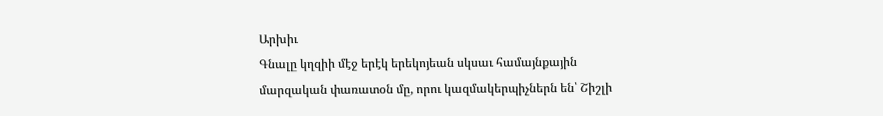Արխիւ
Գնալը կղզիի մէջ երէկ երեկոյեան սկսաւ համայնքային մարզական փառատօն մը, որու կազմակերպիչներն են՝ Շիշլի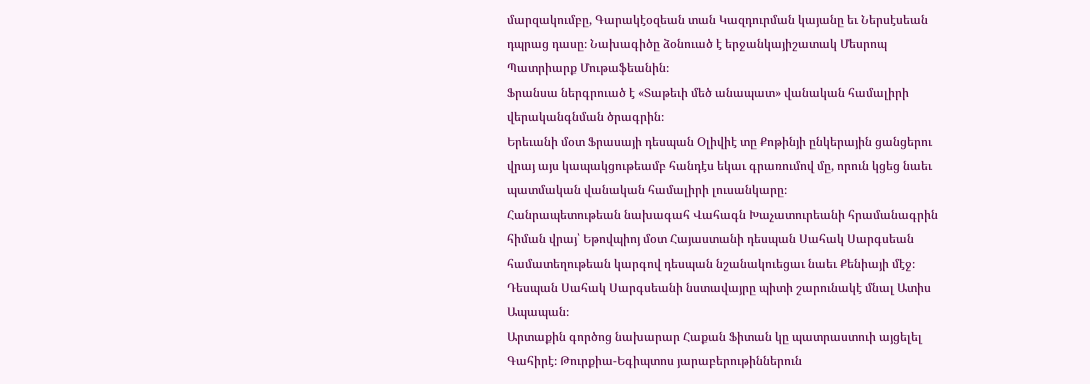մարզակումբը, Գարակէօզեան տան Կազդուրման կայանը եւ Ներսէսեան դպրաց դասը։ Նախագիծը ձօնուած է երջանկայիշատակ Մեսրոպ Պատրիարք Մութաֆեանին։
Ֆրանսա ներգրուած է «Տաթեւի մեծ անապատ» վանական համալիրի վերականգնման ծրագրին։
Երեւանի մօտ Ֆրասայի դեսպան Օլիվիէ տը Քոթինյի ընկերային ցանցերու վրայ այս կապակցութեամբ հանդէս եկաւ գրառումով մը, որուն կցեց նաեւ պատմական վանական համալիրի լուսանկարը։
Հանրապետութեան նախագահ Վահագն Խաչատուրեանի հրամանագրին հիման վրայ՝ Եթովպիոյ մօտ Հայաստանի դեսպան Սահակ Սարգսեան համատեղութեան կարգով դեսպան նշանակուեցաւ նաեւ Քենիայի մէջ։ Դեսպան Սահակ Սարգսեանի նստավայրը պիտի շարունակէ մնալ Ատիս Ապապան։
Արտաքին գործոց նախարար Հաքան Ֆիտան կը պատրաստուի այցելել Գահիրէ։ Թուրքիա-Եգիպտոս յարաբերութիններուն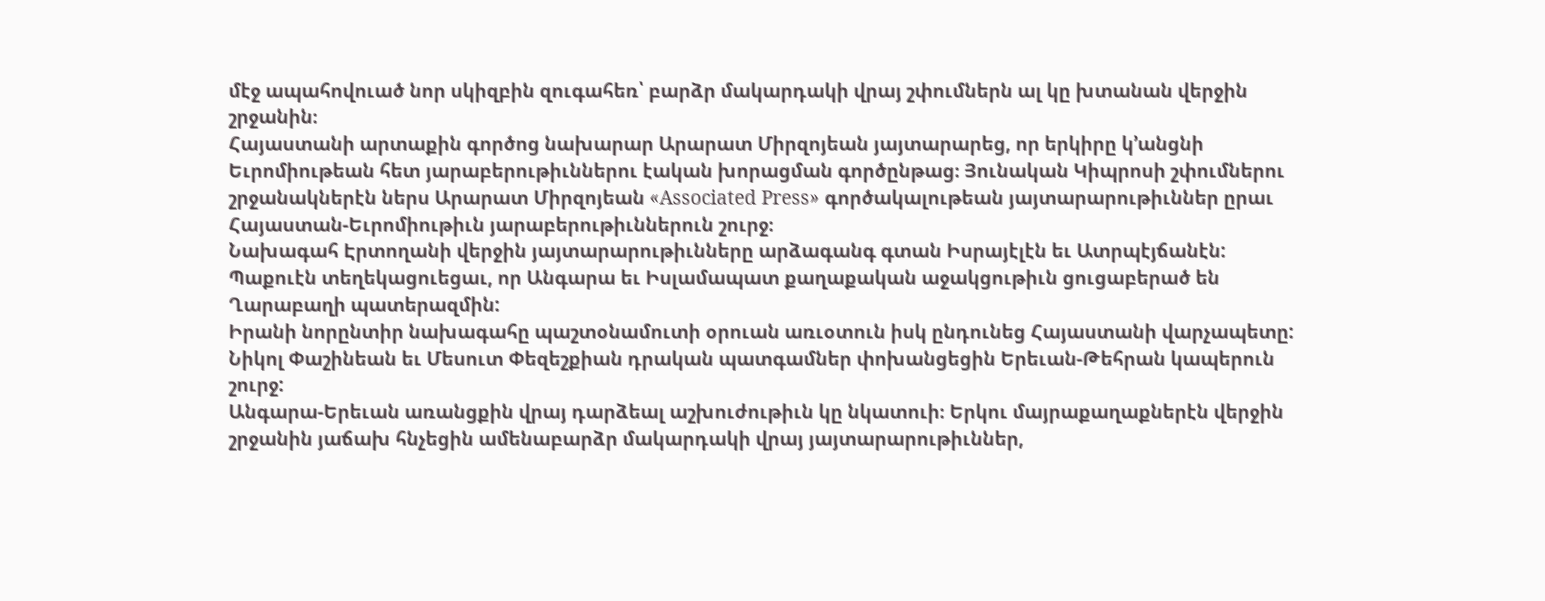մէջ ապահովուած նոր սկիզբին զուգահեռ՝ բարձր մակարդակի վրայ շփումներն ալ կը խտանան վերջին շրջանին։
Հայաստանի արտաքին գործոց նախարար Արարատ Միրզոյեան յայտարարեց, որ երկիրը կ՚անցնի Եւրոմիութեան հետ յարաբերութիւններու էական խորացման գործընթաց։ Յունական Կիպրոսի շփումներու շրջանակներէն ներս Արարատ Միրզոյեան «Associated Press» գործակալութեան յայտարարութիւններ ըրաւ Հայաստան-Եւրոմիութիւն յարաբերութիւններուն շուրջ։
Նախագահ Էրտողանի վերջին յայտարարութիւնները արձագանգ գտան Իսրայէլէն եւ Ատրպէյճանէն:
Պաքուէն տեղեկացուեցաւ, որ Անգարա եւ Իսլամապատ քաղաքական աջակցութիւն ցուցաբերած են Ղարաբաղի պատերազմին:
Իրանի նորընտիր նախագահը պաշտօնամուտի օրուան առւօտուն իսկ ընդունեց Հայաստանի վարչապետը:
Նիկոլ Փաշինեան եւ Մեսուտ Փեզեշքիան դրական պատգամներ փոխանցեցին Երեւան-Թեհրան կապերուն շուրջ:
Անգարա-Երեւան առանցքին վրայ դարձեալ աշխուժութիւն կը նկատուի։ Երկու մայրաքաղաքներէն վերջին շրջանին յաճախ հնչեցին ամենաբարձր մակարդակի վրայ յայտարարութիւններ,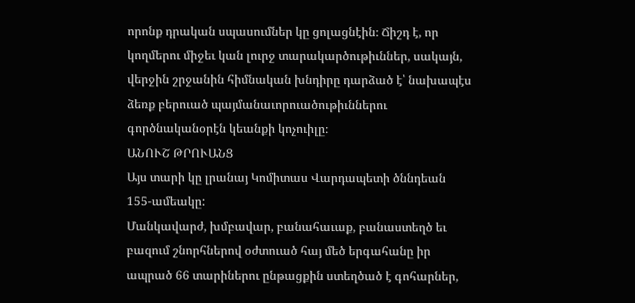որոնք դրական սպասումներ կը ցոլացնէին։ Ճիշդ է, որ կողմերու միջեւ կան լուրջ տարակարծութիւններ, սակայն, վերջին շրջանին հիմնական խնդիրը դարձած է՝ նախապէս ձեռք բերուած պայմանաւորուածութիւններու գործնականօրէն կեանքի կոչուիլը։
ԱՆՈՒՇ ԹՐՈՒԱՆՑ
Այս տարի կը լրանայ Կոմիտաս Վարդապետի ծննդեան 155-ամեակը:
Մանկավարժ, խմբավար, բանահաւաք, բանաստեղծ եւ բազում շնորհներով օժտուած հայ մեծ երգահանը իր ապրած 66 տարիներու ընթացքին ստեղծած է գոհարներ,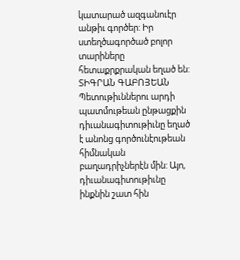կատարած ազգանուէր անթիւ գործեր: Իր ստեղծագործած բոլոր տարիները հետաքրքրական եղած են:
ՏԻԳՐԱՆ ԳԱԲՈՅԵԱՆ
Պետութիւններու արդի պատմութեան ընթացքին դիւանագիտութիւնը եղած է անոնց գործունէութեան հիմնական բաղադրիչներէն մին: Այո, դիւանագիտութիւնը ինքնին շատ հին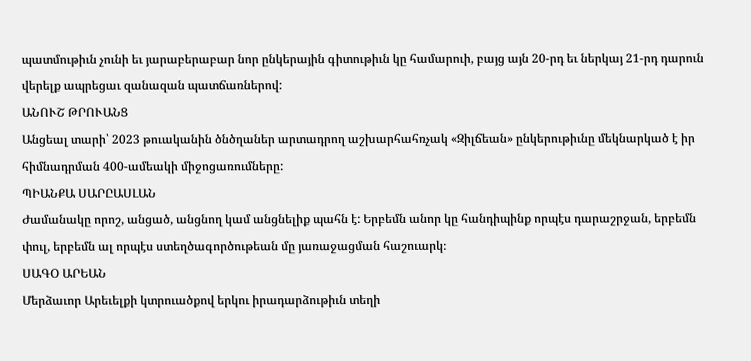պատմութիւն չունի եւ յարաբերաբար նոր ընկերային գիտութիւն կը համարուի, բայց այն 20-րդ եւ ներկայ 21-րդ դարուն վերելք ապրեցաւ զանազան պատճառներով:
ԱՆՈՒՇ ԹՐՈՒԱՆՑ
Անցեալ տարի՝ 2023 թուականին ծնծղաներ արտադրող աշխարհահռչակ «Զիլճեան» ընկերութիւնը մեկնարկած է իր հիմնադրման 400-ամեակի միջոցառումները:
ՊԻԱՆՔԱ ՍԱՐԸԱՍԼԱՆ
Ժամանակը որոշ, անցած, անցնող կամ անցնելիք պահն է: Երբեմն անոր կը հանդիպինք որպէս դարաշրջան, երբեմն փուլ, երբեմն ալ որպէս ստեղծագործութեան մը յառաջացման հաշուարկ։
ՍԱԳՕ ԱՐԵԱՆ
Մերձաւոր Արեւելքի կտրուածքով երկու իրադարձութիւն տեղի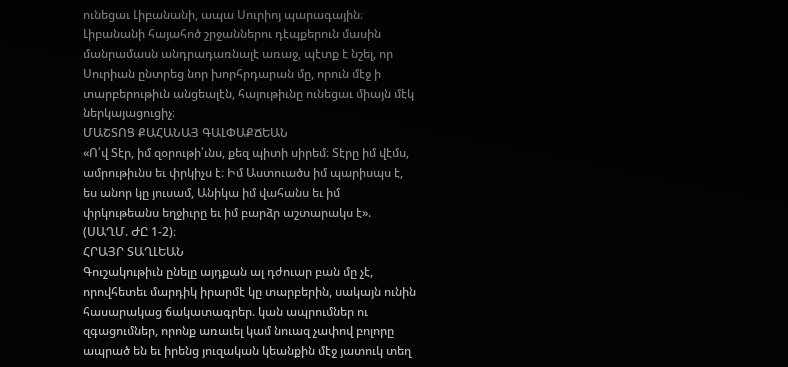ունեցաւ Լիբանանի, ապա Սուրիոյ պարագային։
Լիբանանի հայահոծ շրջաններու դէպքերուն մասին մանրամասն անդրադառնալէ առաջ, պէտք է նշել, որ Սուրիան ընտրեց նոր խորհրդարան մը, որուն մէջ ի տարբերութիւն անցեալէն, հայութիւնը ունեցաւ միայն մէկ ներկայացուցիչ։
ՄԱՇՏՈՑ ՔԱՀԱՆԱՅ ԳԱԼՓԱՔՃԵԱՆ
«Ո՛վ Տէր, իմ զօրութի՛ւնս, քեզ պիտի սիրեմ։ Տէրը իմ վէմս, ամրութիւնս եւ փրկիչս է։ Իմ Աստուածս իմ պարիսպս է, ես անոր կը յուսամ, Անիկա իմ վահանս եւ իմ փրկութեանս եղջիւրը եւ իմ բարձր աշտարակս է». (ՍԱՂՄ. ԺԸ 1-2)։
ՀՐԱՅՐ ՏԱՂԼԵԱՆ
Գուշակութիւն ընելը այդքան ալ դժուար բան մը չէ, որովհետեւ մարդիկ իրարմէ կը տարբերին, սակայն ունին հասարակաց ճակատագրեր. կան ապրումներ ու զգացումներ, որոնք առաւել կամ նուազ չափով բոլորը ապրած են եւ իրենց յուզական կեանքին մէջ յատուկ տեղ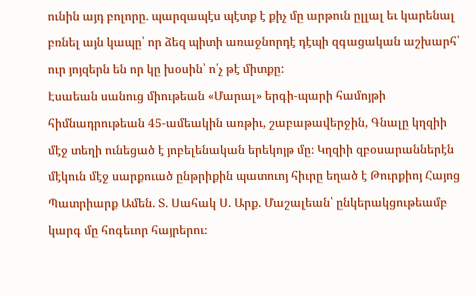ունին այդ բոլորը. պարզապէս պէտք է քիչ մը արթուն ըլլալ եւ կարենալ բռնել այն կապը՝ որ ձեզ պիտի առաջնորդէ դէպի զգացական աշխարհ՝ ուր յոյզերն են որ կը խօսին՝ ո՛չ թէ միտքը:
Էսաեան սանուց միութեան «Մարալ» երգի-պարի համոյթի հիմնադրութեան 45-ամեակին առթիւ, շաբաթավերջին, Գնալը կղզիի մէջ տեղի ունեցած է յոբելենական երեկոյթ մը։ Կղզիի զբօսարաններէն մէկուն մէջ սարքուած ընթրիքին պատուոյ հիւրը եղած է Թուրքիոյ Հայոց Պատրիարք Ամեն. Տ. Սահակ Ս. Արք. Մաշալեան՝ ընկերակցութեամբ կարգ մը հոգեւոր հայրերու։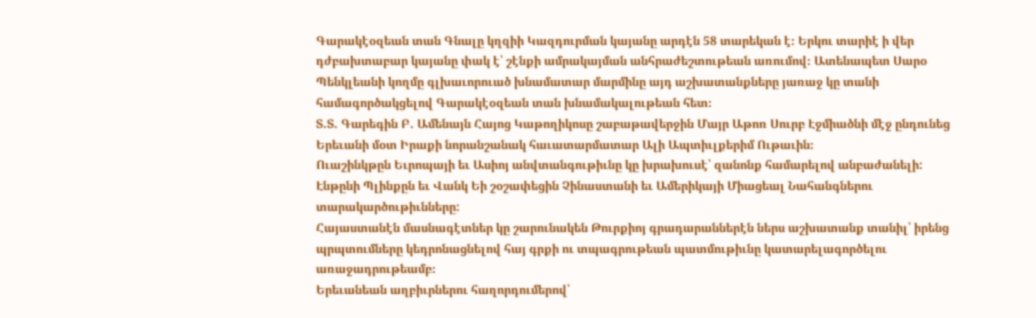Գարակէօզեան տան Գնալը կղզիի Կազդուրման կայանը արդէն 58 տարեկան է։ Երկու տարիէ ի վեր դժբախտաբար կայանը փակ է՝ շէնքի ամրակայման անհրաժեշտութեան առումով։ Ատենապետ Սարօ Պենկլեանի կողմը գլխաւորուած խնամատար մարմինը այդ աշխատանքները յառաջ կը տանի համագործակցելով Գարակէօզեան տան խնամակալութեան հետ։
Տ.Տ. Գարեգին Բ. Ամենայն Հայոց Կաթողիկոսը շաբաթավերջին Մայր Աթոռ Սուրբ Էջմիածնի մէջ ընդունեց Երեւանի մօտ Իրաքի նորանշանակ հաւատարմատար Ալի Ապտիւլքերիմ Ութաւին։
Ուաշինկթըն Եւրոպայի եւ Ասիոյ անվտանգութիւնը կը խրախուսէ՝ զանոնք համարելով անբաժանելի:
Էնթընի Պլինքըն եւ Վանկ Եի շօշափեցին Չինաստանի եւ Ամերիկայի Միացեալ Նահանգներու տարակարծութիւնները:
Հայաստանէն մասնագէտներ կը շարունակեն Թուրքիոյ գրադարաններէն ներս աշխատանք տանիլ՝ իրենց պրպտումները կեդրոնացնելով հայ գրքի ու տպագրութեան պատմութիւնը կատարելագործելու առաջադրութեամբ։
Երեւանեան աղբիւրներու հաղորդումերով՝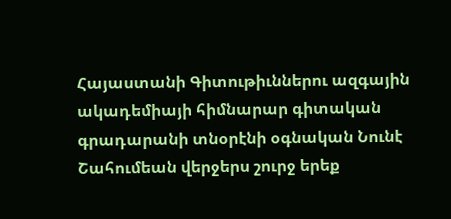Հայաստանի Գիտութիւններու ազգային ակադեմիայի հիմնարար գիտական գրադարանի տնօրէնի օգնական Նունէ Շահումեան վերջերս շուրջ երեք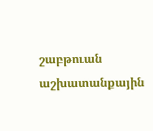շաբթուան աշխատանքային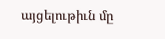այցելութիւն մը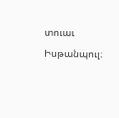տուաւ Իսթանպուլ։